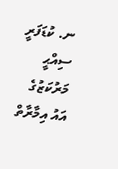ނ. ކުޑަފަރީ ސިއްޙީ މަރުކަޒުގެ އައު އިމާރާތް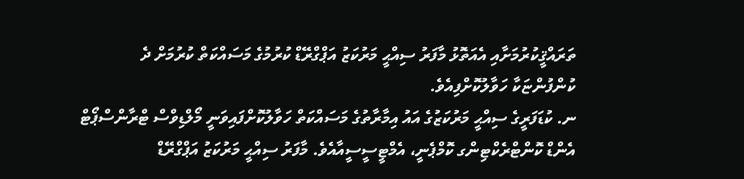ތަރައްޤީކުރުމަށާއި އެއަތޮޅު މާފަރު ސިއްޙީ މަރުކަޒު އަޕްގްރޭޑް ކުރުމުގެ މަސައްކަތް ކުރުމަށް ދެ ކުންފުންޏަކާ ހަވާލުކޮށްފިއެވެ.
ނ. ކުޑަފަރީގެ ސިއްޙީ މަރުކަޒުގެ އައު އިމާރާތުގެ މަސައްކަތް ހަވާލުކޮށްފައިވަނީ މޯލްޑިވްސް ޓްރާންސްޕޯޓް އެންޑް ކޮންޓްރެކްޓިންގ ކޮމްޕެނީ، އެމްޓީސީސީއާއެވެ. މާފަރު ސިއްޙީ މަރުކަޒު އަޕްގްރޭޑް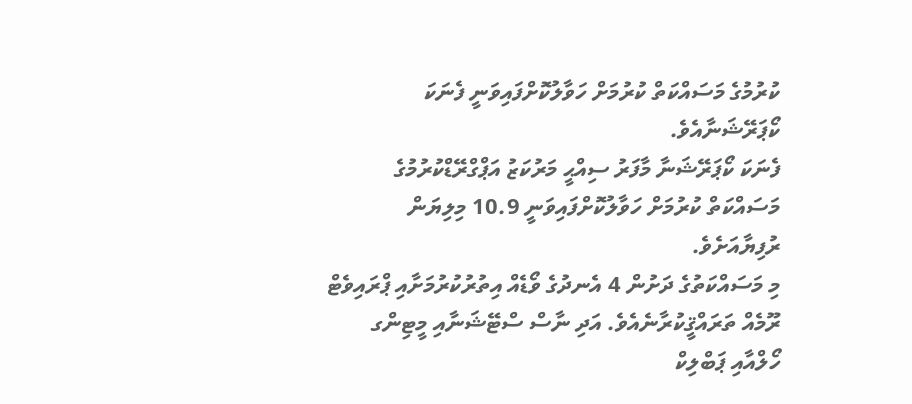ކުރުމުގެ މަސައްކަތް ކުރުމަށް ހަވާލުކޮށްފައިވަނީ ފެނަކަ ކޯޕަރޭޝަނާއެވެ.
ފެނަކަ ކޯޕަރޭޝަނާ މާފަރު ސިއްޙީ މަރުކަޒު އަޕްގްރޭޑްކުރުމުގެ މަސައްކަތް ކުރުމަށް ހަވާލުކޮށްފައިވަނީ 10.9 މިލިޔަން ރުފިޔާއަށެވެ.
މި މަސައްކަތުގެ ދަށުން 4 އެނދުގެ ވޯޑެއް އިތުރުކުރުމަށާއި ޕްރައިވެޓް ރޫމެއް ތަރައްޤީކުރާނެއެވެ. އަދި ނާސް ސްޓޭޝަނާއި މީޓިންގ ހޯލްއާއި ޕަބްލިކް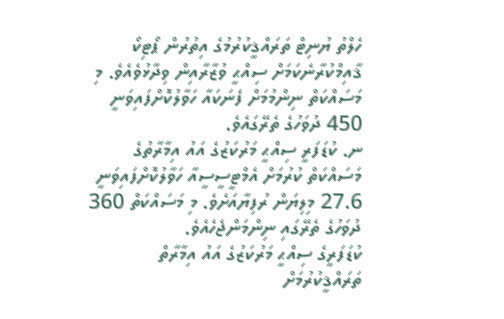ހެލްތު ޔުނިޓް ތަރައްޤީކުރުމުގެ އިތުރުން ޕޯޓިކޯ ޤާއިމްކުރާނެކަމަށް ސިއްޙީ ވުޒާރާއިން ވިދާޅުވެއެވެ. މި މަސައްކަތް ނިންމުމަށް ފެނަކައާ ހަވާލުކޮށްފައިވަނީ 450 ދުވަހުގެ ތެރޭގައެވެ.
ނ. ކުޑަފަރީ ސިއްޙީ މަރުކަޒުގެ އައު އިމާރާތުގެ މަސައްކަތް ކުރުމަށް އެމްޓީސީސީއާ ހަވާލުކޮށްފައިވަނީ 27.6 މިލިޔަން ރުފިޔާއަށެވެ. މި މަސައްކަތް 360 ދުވަހުގެ ތެރޭގައި ނިންމަންޖެހެއެވެ.
ކުޑަފަރީގެ ސިއްޙީ މަރުކަޒުގެ އައު އިމާރާތް ތަރައްޤީކުރުމަށް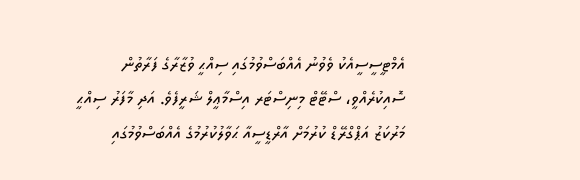އެމްޓީސީސީއެކު ވެވުނު އެއްބަސްވުމުގައި ސިއްޙީ ވުޒާރާގެ ފަރާތުން ސޮއިކުރެއްވީ، ސްޓޭޓް މިނިސްޓަރ އިސްމާޢީލް ޝަރީފެވެ. އަދި މާފަރު ސިއްޙީ މަރުކަޒު އަޕްގްރޭޑް ކުރުމަށް އާރްޑީސީއާ ޙަވާލުކުރުމުގެ އެއްބަސްވުމުގައި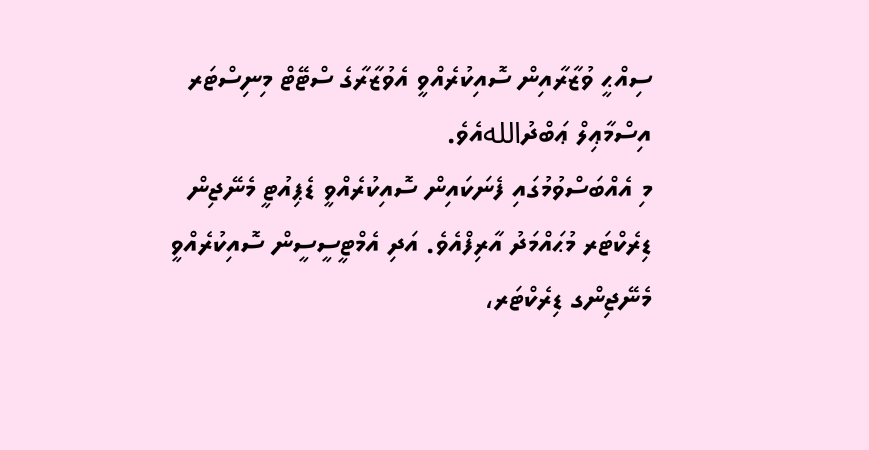ސިއްޙީ ވުޒާރާއިން ސޮއިކުރެއްވީ އެވުޒާރާގެ ސްޓޭޓް މިނިސްޓަރ އިސްމާޢިލް ޢަބްދުاللهއެވެ.
މި އެއްބަސްވުމުގައި ފެނަކައިން ސޮއިކުރެއްވީ ޑެޕިއުޓީ މެނޭޖިން ޑިރެކްޓަރ މުޙައްމަދު އާރިފްއެވެ. އަދި އެމްޓީސީސީން ސޮއިކުރެއްވީ މެނޭޖިންގ ޑިރެކްޓަރ،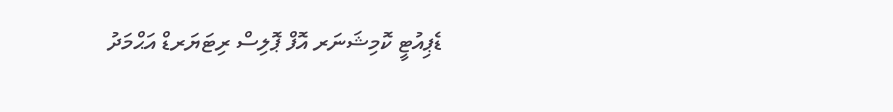ޑެޕިއުޓީ ކޮމިޝަނަރ އޮފް ޕޮލިސް ރިޓަޔަރޑް އަޙްމަދު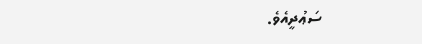ސަޢުދީއެވެ.